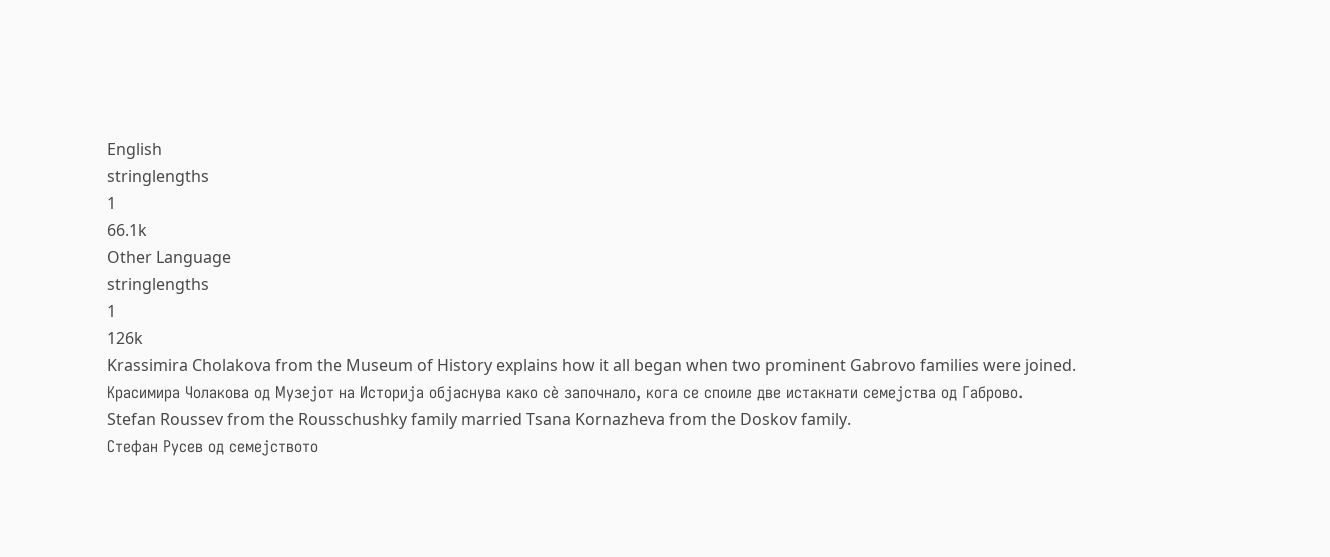English
stringlengths
1
66.1k
Other Language
stringlengths
1
126k
Krassimira Cholakova from the Museum of History explains how it all began when two prominent Gabrovo families were joined.
Красимира Чолакова од Музејот на Историја објаснува како сѐ започнало, кога се споиле две истакнати семејства од Габрово.
Stefan Roussev from the Rousschushky family married Tsana Kornazheva from the Doskov family.
Стефан Русев од семејството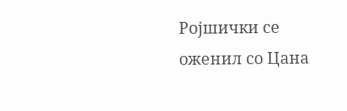Ројшички се оженил со Цана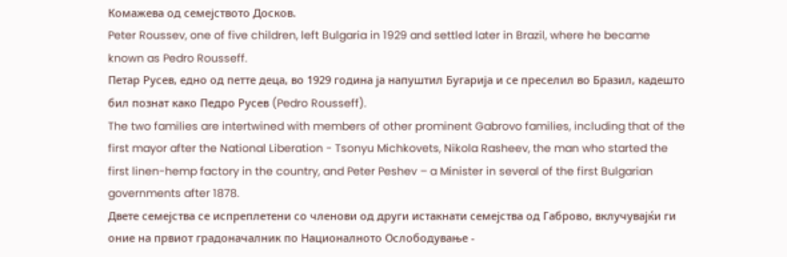Комажева од семејството Досков.
Peter Roussev, one of five children, left Bulgaria in 1929 and settled later in Brazil, where he became known as Pedro Rousseff.
Петар Русев, едно од петте деца, во 1929 година ја напуштил Бугарија и се преселил во Бразил, кадешто бил познат како Педро Русев (Pedro Rousseff).
The two families are intertwined with members of other prominent Gabrovo families, including that of the first mayor after the National Liberation - Tsonyu Michkovets, Nikola Rasheev, the man who started the first linen-hemp factory in the country, and Peter Peshev – a Minister in several of the first Bulgarian governments after 1878.
Двете семејства се испреплетени со членови од други истакнати семејства од Габрово, вклучувајќи ги оние на првиот градоначалник по Националното Ослободување -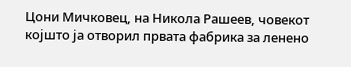Цони Мичковец, на Никола Рашеев, човекот којшто ја отворил првата фабрика за ленено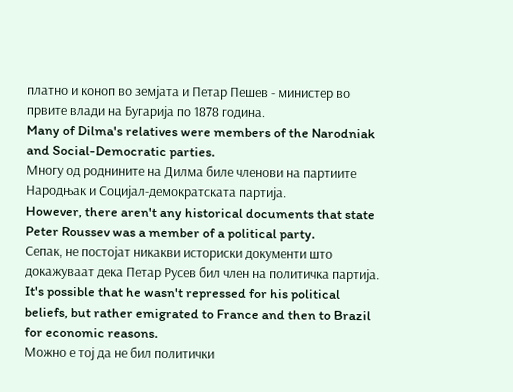платно и коноп во земјата и Петар Пешев - министер во првите влади на Бугарија по 1878 година.
Many of Dilma's relatives were members of the Narodniak and Social-Democratic parties.
Многу од роднините на Дилма биле членови на партиите Народњак и Социјал-демократската партија.
However, there aren't any historical documents that state Peter Roussev was a member of a political party.
Сепак, не постојат никакви историски документи што докажуваат дека Петар Русев бил член на политичка партија.
It's possible that he wasn't repressed for his political beliefs, but rather emigrated to France and then to Brazil for economic reasons.
Можно е тој да не бил политички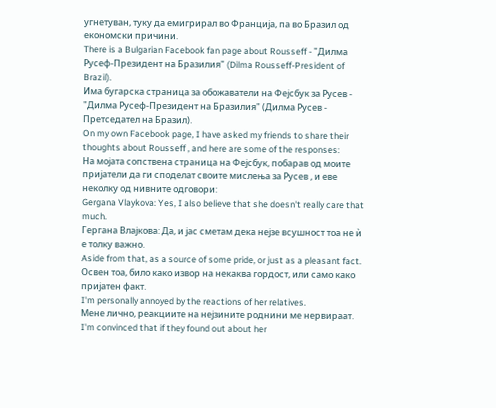угнетуван, туку да емигрирал во Франција, па во Бразил од економски причини.
There is a Bulgarian Facebook fan page about Rousseff - "Дилма Русеф-Президент на Бразилия" (Dilma Rousseff-President of Brazil).
Има бугарска страница за обожаватели на Фејсбук за Русев - "Дилма Русеф-Президент на Бразилия" (Дилма Русев - Претседател на Бразил).
On my own Facebook page, I have asked my friends to share their thoughts about Rousseff , and here are some of the responses:
На мојата сопствена страница на Фејсбук, побарав од моите пријатели да ги споделат своите мислења за Русев , и еве неколку од нивните одговори:
Gergana Vlaykova: Yes, I also believe that she doesn't really care that much.
Гергана Влајкова: Да, и јас сметам дека нејзе всушност тоа не ѝ е толку важно.
Aside from that, as a source of some pride, or just as a pleasant fact.
Освен тоа, било како извор на некаква гордост, или само како пријатен факт.
I'm personally annoyed by the reactions of her relatives.
Мене лично, реакциите на нејзините роднини ме нервираат.
I'm convinced that if they found out about her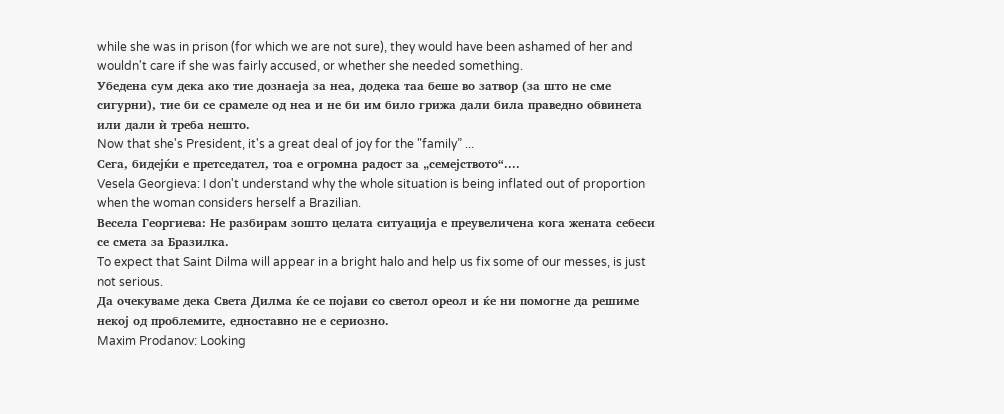while she was in prison (for which we are not sure), they would have been ashamed of her and wouldn't care if she was fairly accused, or whether she needed something.
Убедена сум дека ако тие дознаеја за неа, додека таа беше во затвор (за што не сме сигурни), тие би се срамеле од неа и не би им било грижа дали била праведно обвинета или дали ѝ треба нешто.
Now that she's President, it's a great deal of joy for the "family” ...
Сега, бидејќи е претседател, тоа е огромна радост за „семејството“....
Vesela Georgieva: I don't understand why the whole situation is being inflated out of proportion when the woman considers herself a Brazilian.
Весела Георгиева: Не разбирам зошто целата ситуација е преувеличена кога жената себеси се смета за Бразилка.
To expect that Saint Dilma will appear in a bright halo and help us fix some of our messes, is just not serious.
Да очекуваме дека Света Дилма ќе се појави со светол ореол и ќе ни помогне да решиме некој од проблемите, едноставно не е сериозно.
Maxim Prodanov: Looking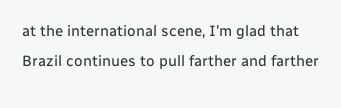at the international scene, I'm glad that Brazil continues to pull farther and farther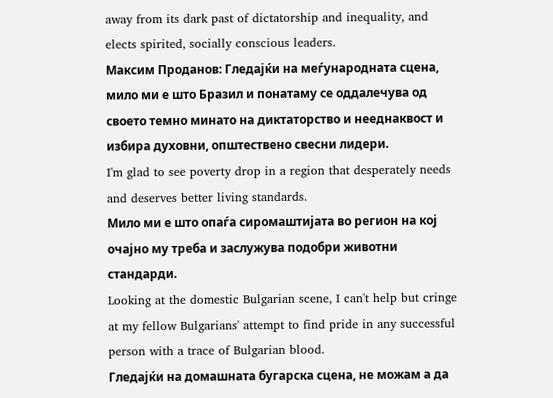away from its dark past of dictatorship and inequality, and elects spirited, socially conscious leaders.
Максим Проданов: Гледајќи на меѓународната сцена, мило ми е што Бразил и понатаму се оддалечува од своето темно минато на диктаторство и нееднаквост и избира духовни, општествено свесни лидери.
I'm glad to see poverty drop in a region that desperately needs and deserves better living standards.
Мило ми е што опаѓа сиромаштијата во регион на кој очајно му треба и заслужува подобри животни стандарди.
Looking at the domestic Bulgarian scene, I can't help but cringe at my fellow Bulgarians' attempt to find pride in any successful person with a trace of Bulgarian blood.
Гледајќи на домашната бугарска сцена, не можам а да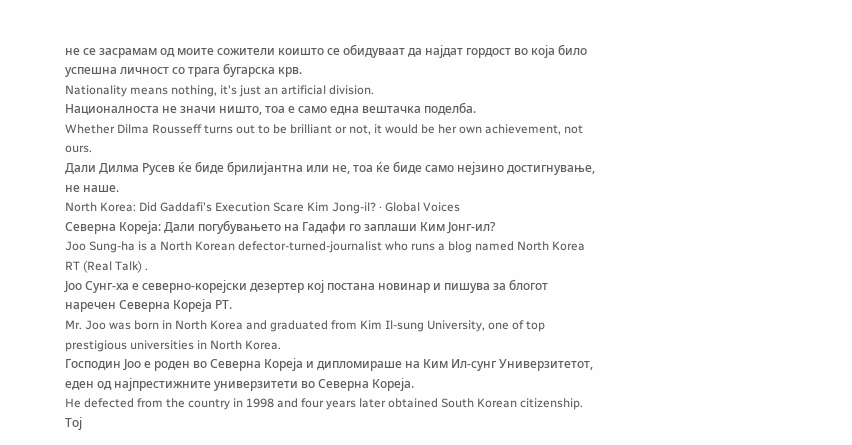не се засрамам од моите сожители коишто се обидуваат да најдат гордост во која било успешна личност со трага бугарска крв.
Nationality means nothing, it's just an artificial division.
Националноста не значи ништо, тоа е само една вештачка поделба.
Whether Dilma Rousseff turns out to be brilliant or not, it would be her own achievement, not ours.
Дали Дилма Русев ќе биде брилијантна или не, тоа ќе биде само нејзино достигнување, не наше.
North Korea: Did Gaddafi's Execution Scare Kim Jong-il? · Global Voices
Северна Кореја: Дали погубувањето на Гадафи го заплаши Ким Јонг-ил?
Joo Sung-ha is a North Korean defector-turned-journalist who runs a blog named North Korea RT (Real Talk) .
Јоо Сунг-ха е северно-корејски дезертер кој постана новинар и пишува за блогот наречен Северна Кореја РТ.
Mr. Joo was born in North Korea and graduated from Kim Il-sung University, one of top prestigious universities in North Korea.
Господин Јоо е роден во Северна Кореја и дипломираше на Ким Ил-сунг Универзитетот, еден од најпрестижните универзитети во Северна Кореја.
He defected from the country in 1998 and four years later obtained South Korean citizenship.
Тој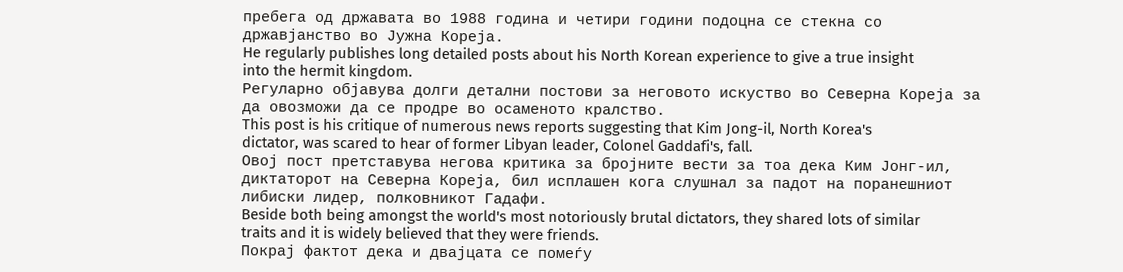пребега од државата во 1988 година и четири години подоцна се стекна со државјанство во Јужна Кореја.
He regularly publishes long detailed posts about his North Korean experience to give a true insight into the hermit kingdom.
Регуларно објавува долги детални постови за неговото искуство во Северна Кореја за да овозможи да се продре во осаменото кралство.
This post is his critique of numerous news reports suggesting that Kim Jong-il, North Korea's dictator, was scared to hear of former Libyan leader, Colonel Gaddafi's, fall.
Овој пост претставува негова критика за бројните вести за тоа дека Ким Јонг-ил, диктаторот на Северна Кореја, бил исплашен кога слушнал за падот на поранешниот либиски лидер, полковникот Гадафи.
Beside both being amongst the world's most notoriously brutal dictators, they shared lots of similar traits and it is widely believed that they were friends.
Покрај фактот дека и двајцата се помеѓу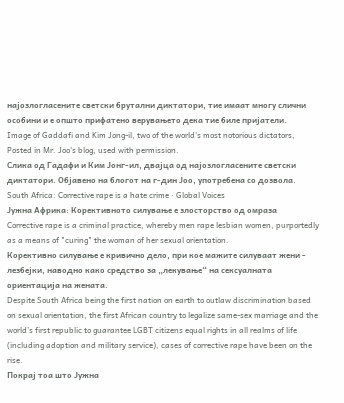најозлогласените светски брутални диктатори, тие имаат многу слични особини и е општо прифатено верувањето дека тие биле пријатели.
Image of Gaddafi and Kim Jong-il, two of the world's most notorious dictators, Posted in Mr. Joo's blog, used with permission.
Слика од Гадафи и Ким Јонг-ил, двајца од најозлогласените светски диктатори. Објавено на блогот на г-дин Јоо, употребена со дозвола.
South Africa: Corrective rape is a hate crime · Global Voices
Јужна Африка: Корективното силување е злосторство од омраза
Corrective rape is a criminal practice, whereby men rape lesbian women, purportedly as a means of "curing" the woman of her sexual orientation.
Корективно силување е кривично дело, при кое мажите силуваат жени - лезбејки, наводно како средство за „лекување“ на сексуалната ориентација на жената.
Despite South Africa being the first nation on earth to outlaw discrimination based on sexual orientation, the first African country to legalize same-sex marriage and the world’s first republic to guarantee LGBT citizens equal rights in all realms of life (including adoption and military service), cases of corrective rape have been on the rise.
Покрај тоа што Јужна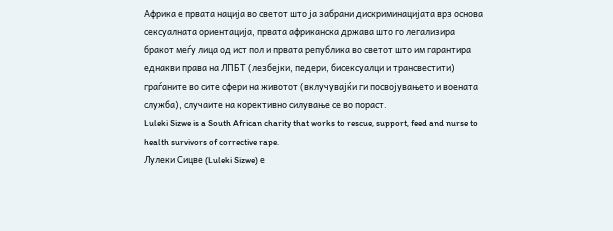Африка е првата нација во светот што ја забрани дискриминацијата врз основа сексуалната ориентација, првата aфриканска држава што го легализира бракот меѓу лица од ист пол и првата република во светот што им гарантира еднакви права на ЛПБТ (лезбејки, педери, бисексуалци и трансвестити) граѓаните во сите сфери на животот (вклучувајќи ги посвојувањето и воената служба), случаите на корективно силување се во пораст.
Luleki Sizwe is a South African charity that works to rescue, support, feed and nurse to health survivors of corrective rape.
Лулеки Сицве (Luleki Sizwe) е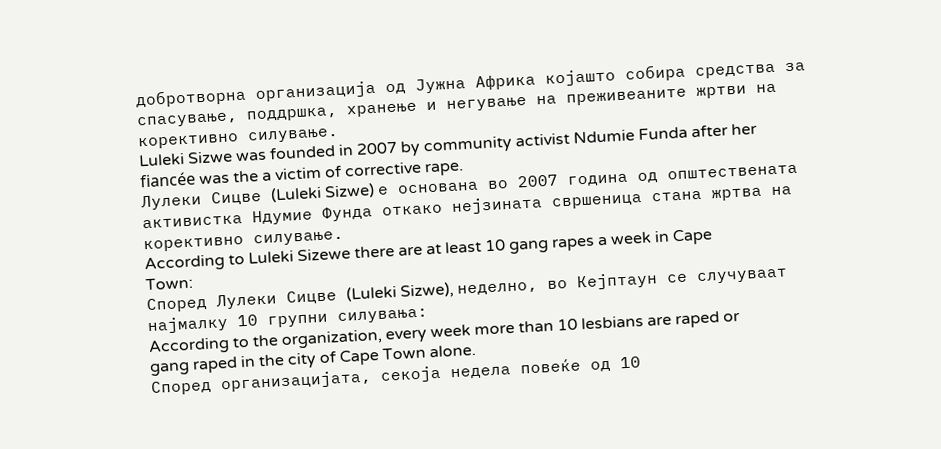добротворна организација од Јужна Африка којашто собира средства за спасување, поддршка, хранење и негување на преживеаните жртви на корективно силување.
Luleki Sizwe was founded in 2007 by community activist Ndumie Funda after her fiancée was the a victim of corrective rape.
Лулеки Сицве (Luleki Sizwe) е основана во 2007 година од општествената активистка Ндумие Фунда откако нејзината свршеница стана жртва на корективно силување.
According to Luleki Sizewe there are at least 10 gang rapes a week in Cape Town:
Според Лулеки Сицве (Luleki Sizwe), неделно, во Кејптаун се случуваат најмалку 10 групни силувања:
According to the organization, every week more than 10 lesbians are raped or gang raped in the city of Cape Town alone.
Според организацијата, секоја недела повеќе од 10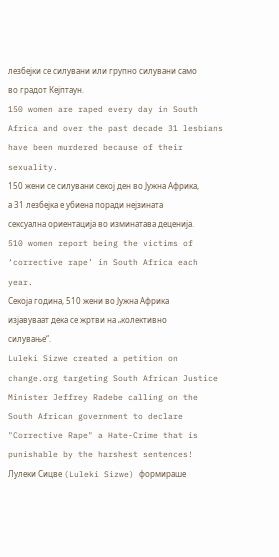лезбејки се силувани или групно силувани само во градот Кејптаун.
150 women are raped every day in South Africa and over the past decade 31 lesbians have been murdered because of their sexuality.
150 жени се силувани секој ден во Јужна Африка, а 31 лезбејка е убиена поради нејзината сексуална ориентација во изминатава деценија.
510 women report being the victims of ‘corrective rape’ in South Africa each year.
Секоја година, 510 жени во Јужна Африка изјавуваат дека се жртви на „колективно силување“.
Luleki Sizwe created a petition on change.org targeting South African Justice Minister Jeffrey Radebe calling on the South African government to declare "Corrective Rape" a Hate-Crime that is punishable by the harshest sentences!
Лулеки Сицве (Luleki Sizwe) формираше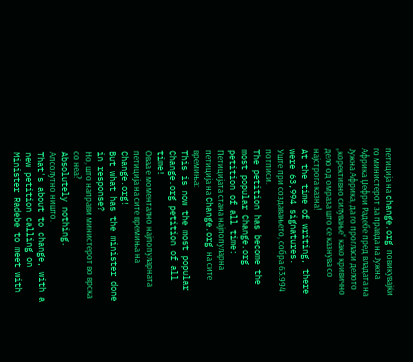петиција на change.org повикувајќи го министерот за правда на Јужна Африка Џефри Радебе пред владата на Јужна Африка, да го прогласи делото „корективно силување“ како кривично дело од омраза што се казнува со најстрога казна!
At the time of writing, there were 63,994 signatures.
Уште при создавањето, собра 63.994 потписи.
The petition has become the most popular Change.org petition of all time:
Петицијата стана најпопуларна петиција на Change.org на сите времиња:
This is now the most popular Change.org petition of all time!
Оваа е моментално најпопуларната петиција на сите времиња на Change.org!
But what has the minister done in response?
Но, што направи министерот во врска со неа?
Absolutely nothing.
Апсолутно ништо.
That's about to change, with a new petition calling on Minister Radebe to meet with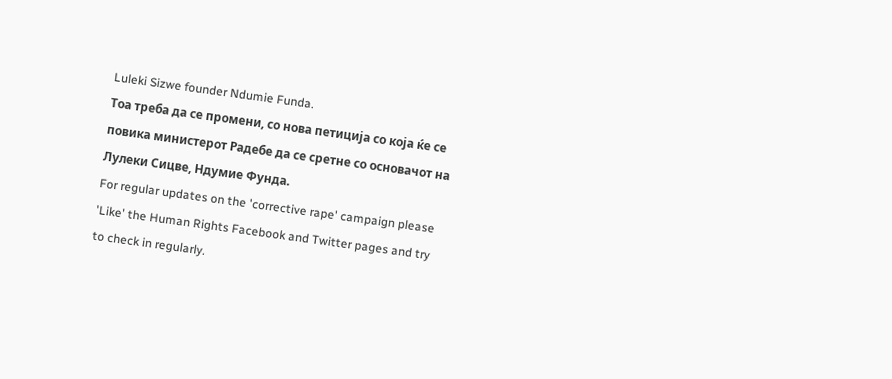Luleki Sizwe founder Ndumie Funda.
Тоа треба да се промени, со нова петиција со која ќе се повика министерот Радебе да се сретне со основачот на Лулеки Сицве, Ндумие Фунда.
For regular updates on the 'corrective rape' campaign please 'Like' the Human Rights Facebook and Twitter pages and try to check in regularly.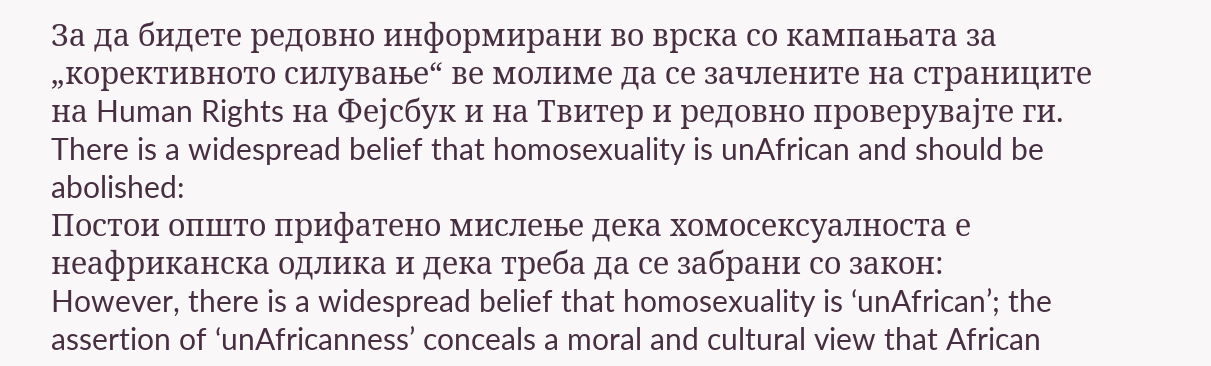За да бидете редовно информирани во врска со кампањата за „корективното силување“ ве молиме да се зачлените на страниците на Human Rights на Фејсбук и на Твитер и редовно проверувајте ги.
There is a widespread belief that homosexuality is unAfrican and should be abolished:
Постои општо прифатено мислење дека хомосексуалноста е неафриканска одлика и дека треба да се забрани со закон:
However, there is a widespread belief that homosexuality is ‘unAfrican’; the assertion of ‘unAfricanness’ conceals a moral and cultural view that African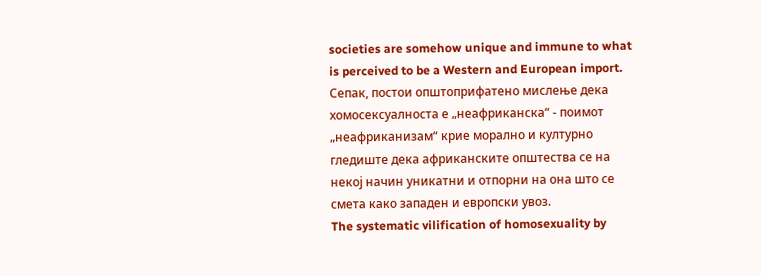societies are somehow unique and immune to what is perceived to be a Western and European import.
Сепак, постои општоприфатено мислење дека хомосексуалноста е „неафриканска“ - поимот „неафриканизам“ крие морално и културно гледиште дека африканските општества се на некој начин уникатни и отпорни на она што се смета како западен и европски увоз.
The systematic vilification of homosexuality by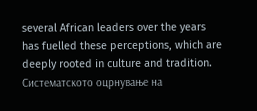several African leaders over the years has fuelled these perceptions, which are deeply rooted in culture and tradition.
Систематското оцрнување на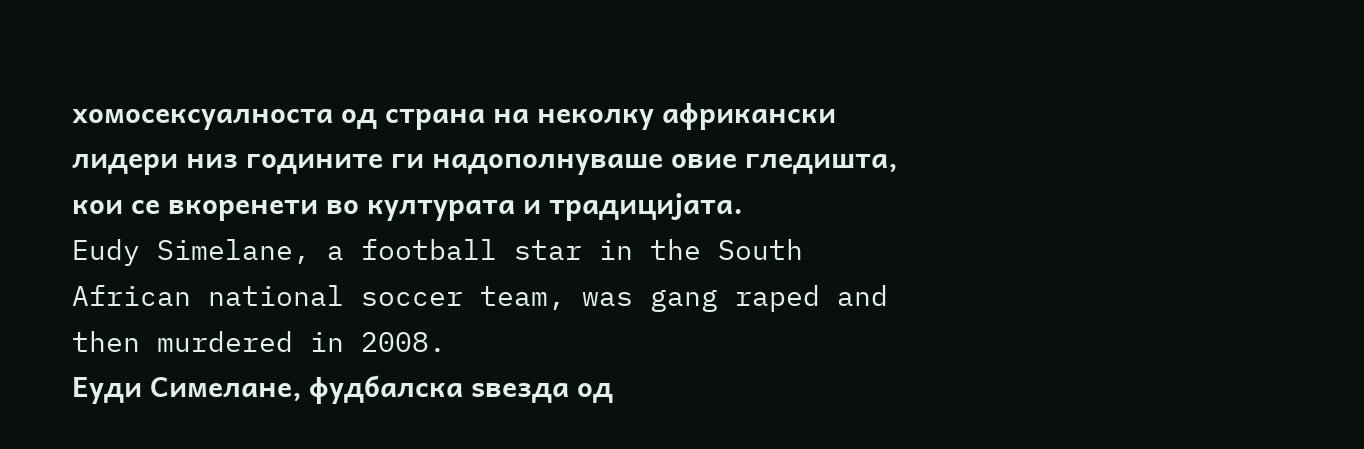хомосексуалноста од страна на неколку африкански лидери низ годините ги надополнуваше овие гледишта, кои се вкоренети во културата и традицијата.
Eudy Simelane, a football star in the South African national soccer team, was gang raped and then murdered in 2008.
Еуди Симелане, фудбалска ѕвезда од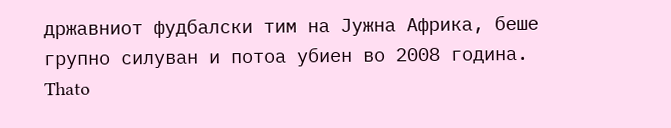државниот фудбалски тим на Јужна Африка, беше групно силуван и потоа убиен во 2008 година.
Thato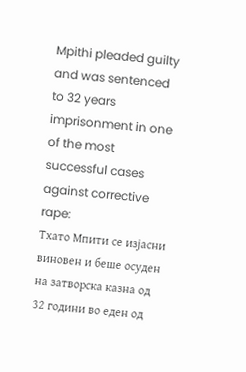Mpithi pleaded guilty and was sentenced to 32 years imprisonment in one of the most successful cases against corrective rape:
Тхато Мпити се изјасни виновен и беше осуден на затворска казна од 32 години во еден од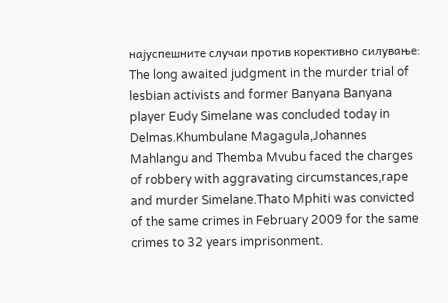најуспешните случаи против корективно силување:
The long awaited judgment in the murder trial of lesbian activists and former Banyana Banyana player Eudy Simelane was concluded today in Delmas.Khumbulane Magagula,Johannes Mahlangu and Themba Mvubu faced the charges of robbery with aggravating circumstances,rape and murder Simelane.Thato Mphiti was convicted of the same crimes in February 2009 for the same crimes to 32 years imprisonment.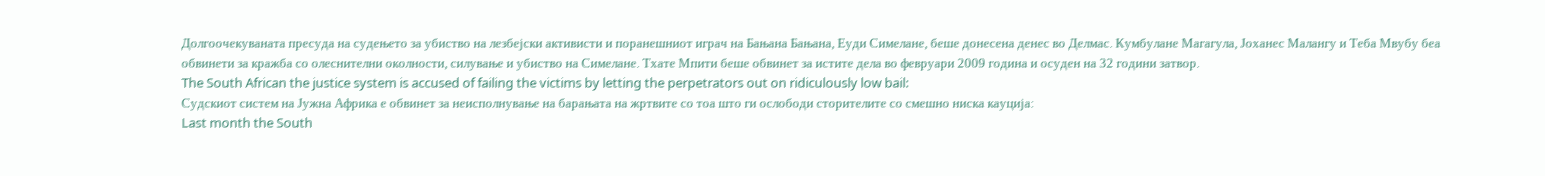Долгоочекуваната пресуда на судењето за убиство на лезбејски активисти и поранешниот играч на Бањана Бањана, Еуди Симелане, беше донесена денес во Делмас. Кумбулане Магагула, Јоханес Малангу и Теба Мвубу беа обвинети за кражба со олеснителни околности, силување и убиство на Симелане. Тхате Мпити беше обвинет за истите дела во февруари 2009 година и осуден на 32 години затвор.
The South African the justice system is accused of failing the victims by letting the perpetrators out on ridiculously low bail:
Судскиот систем на Јужна Африка е обвинет за неисполнување на барањата на жртвите со тоа што ги ослободи сторителите со смешно ниска кауција:
Last month the South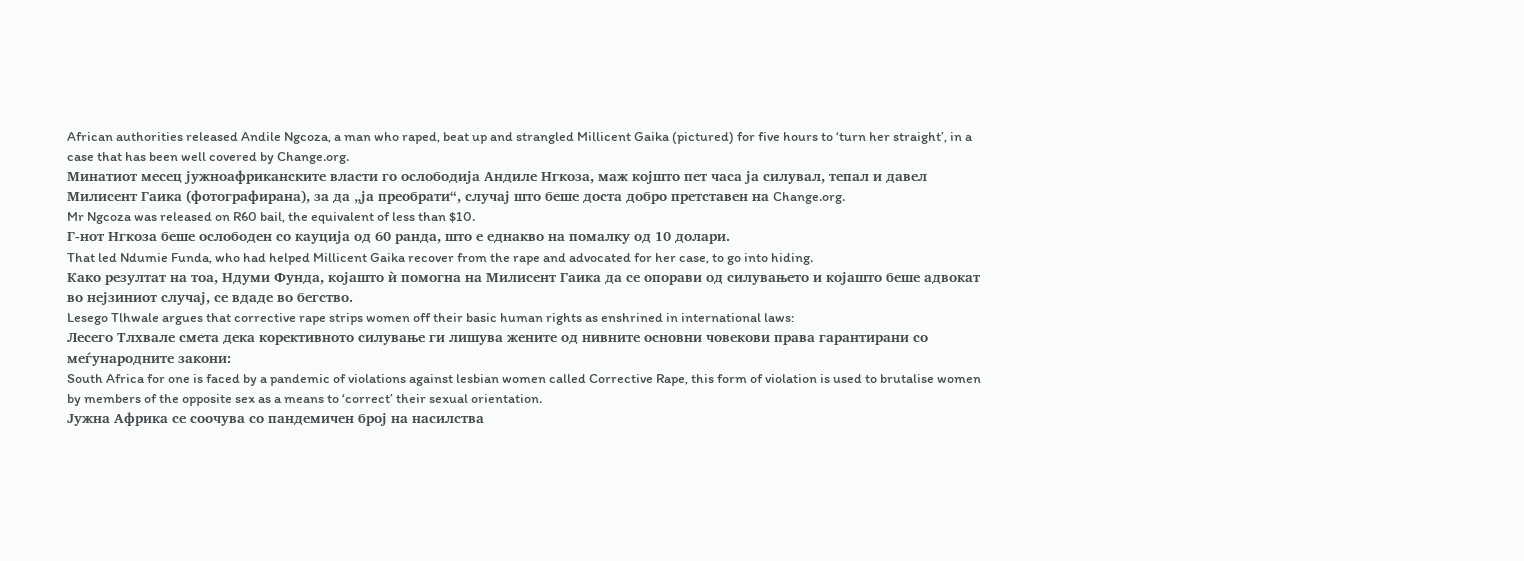African authorities released Andile Ngcoza, a man who raped, beat up and strangled Millicent Gaika (pictured) for five hours to ‘turn her straight’, in a case that has been well covered by Change.org.
Минатиот месец јужноафриканските власти го ослободија Андиле Нгкоза, маж којшто пет часа ја силувал, тепал и давел Милисент Гаика (фотографирана), за да „ја преобрати“, случај што беше доста добро претставен на Change.org.
Mr Ngcoza was released on R60 bail, the equivalent of less than $10.
Г-нот Нгкоза беше ослободен со кауција од 60 ранда, што е еднакво на помалку од 10 долари.
That led Ndumie Funda, who had helped Millicent Gaika recover from the rape and advocated for her case, to go into hiding.
Како резултат на тоа, Ндуми Фунда, којашто ѝ помогна на Милисент Гаика да се опорави од силувањето и којашто беше адвокат во нејзиниот случај, се вдаде во бегство.
Lesego Tlhwale argues that corrective rape strips women off their basic human rights as enshrined in international laws:
Лесего Тлхвале смета дека корективното силување ги лишува жените од нивните основни човекови права гарантирани со меѓународните закони:
South Africa for one is faced by a pandemic of violations against lesbian women called Corrective Rape, this form of violation is used to brutalise women by members of the opposite sex as a means to ‘correct’ their sexual orientation.
Јужна Африка се соочува со пандемичен број на насилства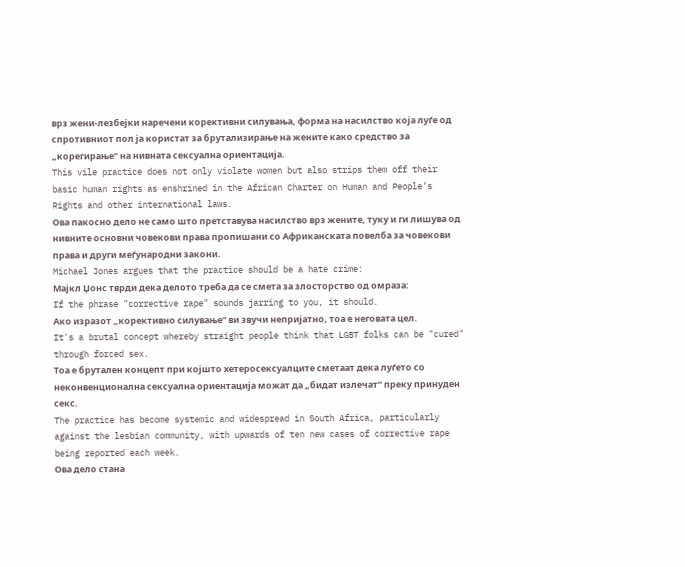врз жени-лезбејки наречени корективни силувања, форма на насилство која луѓе од спротивниот пол ја користат за брутализирање на жените како средство за „корегирање“ на нивната сексуална ориентација.
This vile practice does not only violate women but also strips them off their basic human rights as enshrined in the African Charter on Human and People’s Rights and other international laws.
Ова пакосно дело не само што претставува насилство врз жените, туку и ги лишува од нивните основни човекови права пропишани со Африканската повелба за човекови права и други меѓународни закони.
Michael Jones argues that the practice should be a hate crime:
Мајкл Џонс тврди дека делото треба да се смета за злосторство од омраза:
If the phrase "corrective rape" sounds jarring to you, it should.
Ако изразот „корективно силување“ ви звучи непријатно, тоа е неговата цел.
It's a brutal concept whereby straight people think that LGBT folks can be "cured" through forced sex.
Тоа е брутален концепт при којшто хетеросексуалците сметаат дека луѓето со неконвенционална сексуална ориентација можат да „бидат излечат“ преку принуден секс.
The practice has become systemic and widespread in South Africa, particularly against the lesbian community, with upwards of ten new cases of corrective rape being reported each week.
Ова дело стана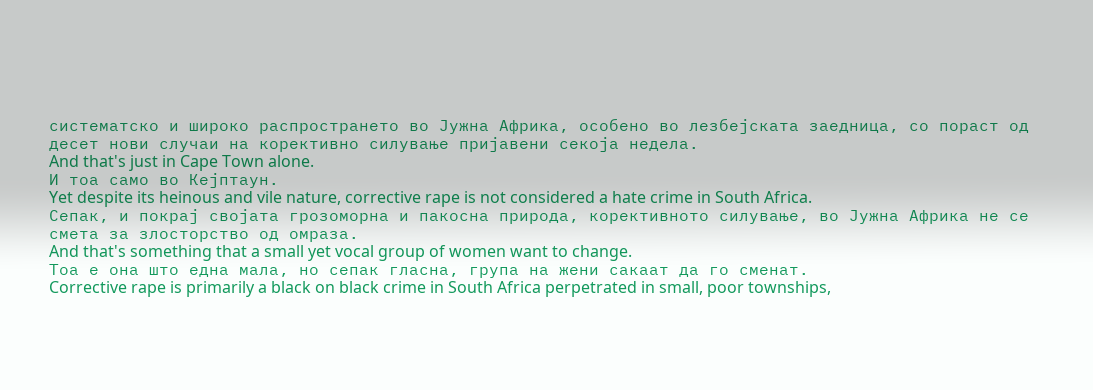систематско и широко распространето во Јужна Африка, особено во лезбејската заедница, со пораст од десет нови случаи на корективно силување пријавени секоја недела.
And that's just in Cape Town alone.
И тоа само во Кејптаун.
Yet despite its heinous and vile nature, corrective rape is not considered a hate crime in South Africa.
Сепак, и покрај својата грозоморна и пакосна природа, корективното силување, во Јужна Африка не се смета за злосторство од омраза.
And that's something that a small yet vocal group of women want to change.
Тоа е она што една мала, но сепак гласна, група на жени сакаат да го сменат.
Corrective rape is primarily a black on black crime in South Africa perpetrated in small, poor townships,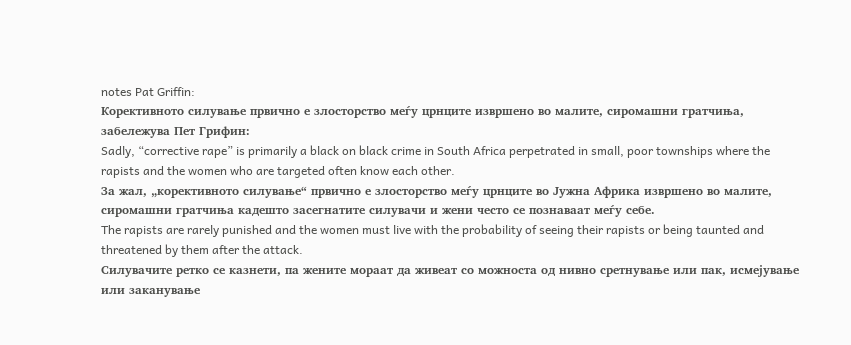notes Pat Griffin:
Корективното силување првично е злосторство меѓу црнците извршено во малите, сиромашни гратчиња, забележува Пет Грифин:
Sadly, “corrective rape” is primarily a black on black crime in South Africa perpetrated in small, poor townships where the rapists and the women who are targeted often know each other.
За жал, „корективното силување“ првично е злосторство меѓу црнците во Јужна Африка извршено во малите, сиромашни гратчиња кадешто засегнатите силувачи и жени често се познаваат меѓу себе.
The rapists are rarely punished and the women must live with the probability of seeing their rapists or being taunted and threatened by them after the attack.
Силувачите ретко се казнети, па жените мораат да живеат со можноста од нивно сретнување или пак, исмејување или заканување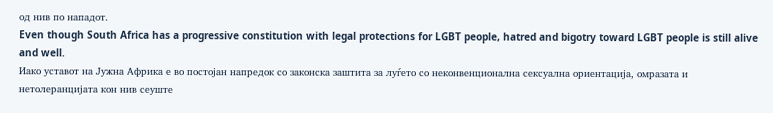од нив по нападот.
Even though South Africa has a progressive constitution with legal protections for LGBT people, hatred and bigotry toward LGBT people is still alive and well.
Иако уставот на Јужна Африка е во постојан напредок со законска заштита за луѓето со неконвенционална сексуална ориентација, омразата и нетолеранцијата кон нив сеуште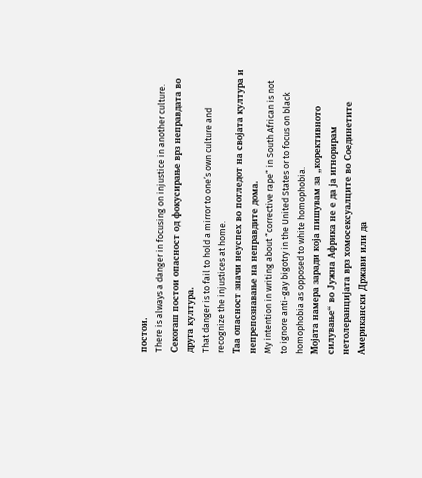постои.
There is always a danger in focusing on injustice in another culture.
Секогаш постои опасност од фокусирање врз неправдата во друга култура.
That danger is to fail to hold a mirror to one’s own culture and recognize the injustices at home.
Таа опасност значи неуспех во погледот на својата култура и непрепознавање на неправдите дома.
My intention in writing about “corrective rape” in South African is not to ignore anti-gay bigotry in the United States or to focus on black homophobia as opposed to white homophobia.
Мојата намера заради која пишувам за „корективното силување“ во Јужна Африка не е да ја игнорирам нетолеранцијата врз хомосексуалците во Соединетите Американски Држави или да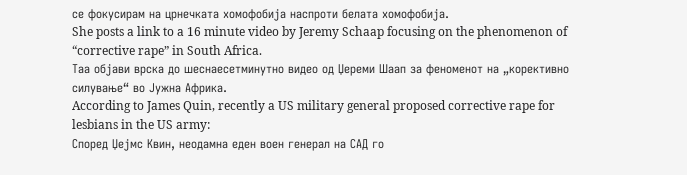се фокусирам на црнечката хомофобија наспроти белата хомофобија.
She posts a link to a 16 minute video by Jeremy Schaap focusing on the phenomenon of “corrective rape” in South Africa.
Таа објави врска до шеснаесетминутно видео од Џереми Шаап за феноменот на „корективно силување“ во Јужна Африка.
According to James Quin, recently a US military general proposed corrective rape for lesbians in the US army:
Според Џејмс Квин, неодамна еден воен генерал на САД го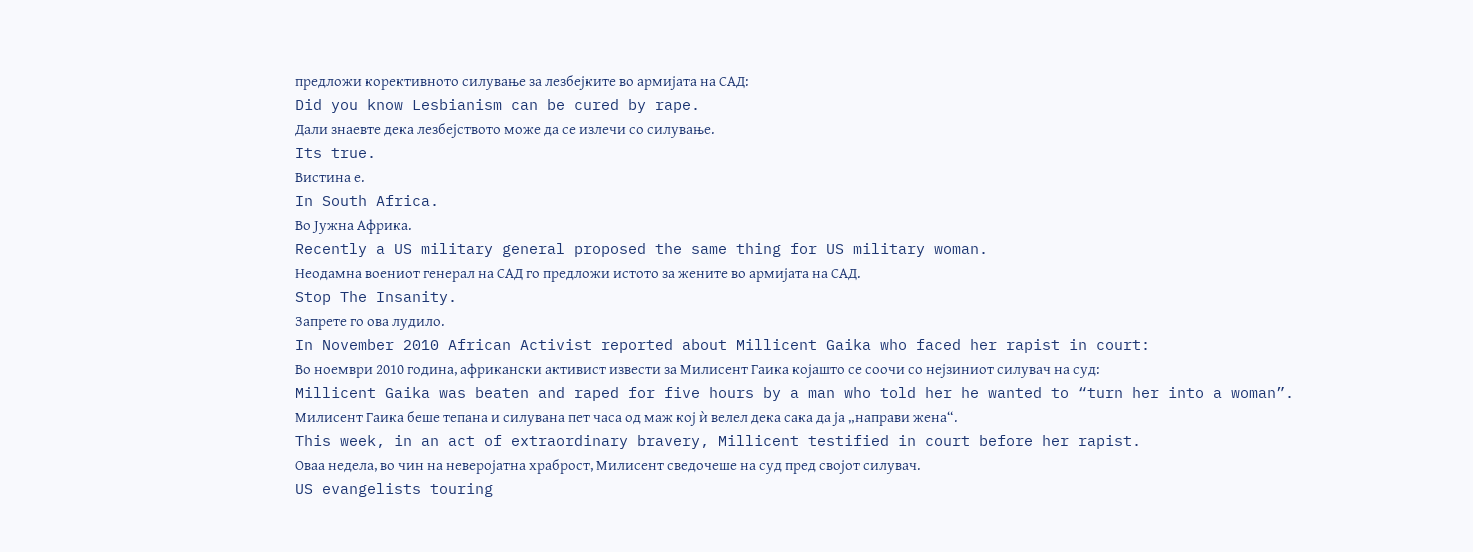предложи корективното силување за лезбејките во армијата на САД:
Did you know Lesbianism can be cured by rape.
Дали знаевте дека лезбејството може да се излечи со силување.
Its true.
Вистина е.
In South Africa.
Во Јужна Африка.
Recently a US military general proposed the same thing for US military woman.
Неодамна воениот генерал на САД го предложи истото за жените во армијата на САД.
Stop The Insanity.
Запрете го ова лудило.
In November 2010 African Activist reported about Millicent Gaika who faced her rapist in court:
Во ноември 2010 година, африкански активист извести за Милисент Гаика којашто се соочи со нејзиниот силувач на суд:
Millicent Gaika was beaten and raped for five hours by a man who told her he wanted to “turn her into a woman”.
Милисент Гаика беше тепана и силувана пет часа од маж кој ѝ велел дека сака да ја „направи жена“.
This week, in an act of extraordinary bravery, Millicent testified in court before her rapist.
Оваа недела, во чин на неверојатна храброст, Милисент сведочеше на суд пред својот силувач.
US evangelists touring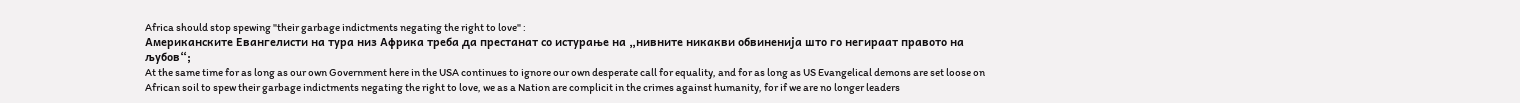Africa should stop spewing "their garbage indictments negating the right to love" :
Американските Евангелисти на тура низ Африка треба да престанат со истурање на „нивните никакви обвиненија што го негираат правото на љубов“;
At the same time for as long as our own Government here in the USA continues to ignore our own desperate call for equality, and for as long as US Evangelical demons are set loose on African soil to spew their garbage indictments negating the right to love, we as a Nation are complicit in the crimes against humanity, for if we are no longer leaders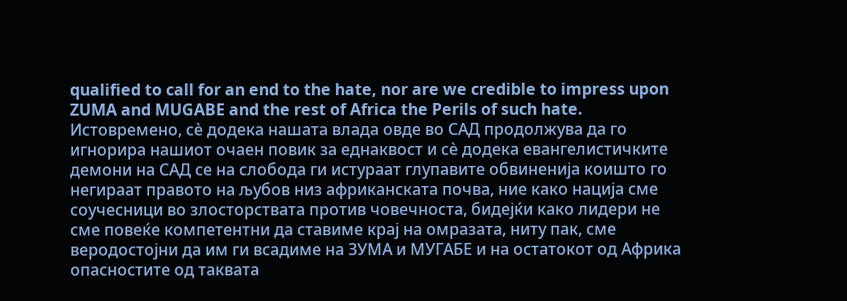qualified to call for an end to the hate, nor are we credible to impress upon ZUMA and MUGABE and the rest of Africa the Perils of such hate.
Истовремено, сѐ додека нашата влада овде во САД продолжува да го игнорира нашиот очаен повик за еднаквост и сѐ додека евангелистичките демони на САД се на слобода ги истураат глупавите обвиненија коишто го негираат правото на љубов низ африканската почва, ние како нација сме соучесници во злосторствата против човечноста, бидејќи како лидери не сме повеќе компетентни да ставиме крај на омразата, ниту пак, сме веродостојни да им ги всадиме на ЗУМА и МУГАБЕ и на остатокот од Африка опасностите од таквата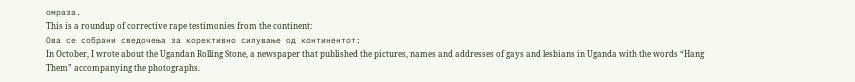омраза.
This is a roundup of corrective rape testimonies from the continent:
Ова се собрани сведочења за корективно силување од континентот:
In October, I wrote about the Ugandan Rolling Stone, a newspaper that published the pictures, names and addresses of gays and lesbians in Uganda with the words “Hang Them” accompanying the photographs.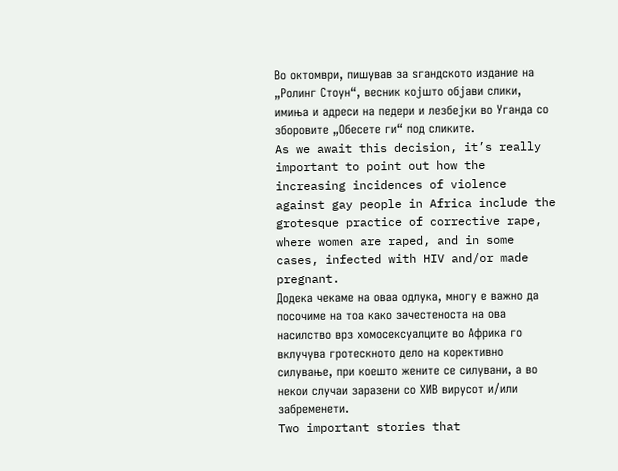Во октомври, пишував за ѕгандското издание на „Ролинг Стоун“, весник којшто објави слики, имиња и адреси на педери и лезбејки во Уганда со зборовите „Обесете ги“ под сликите.
As we await this decision, it’s really important to point out how the increasing incidences of violence against gay people in Africa include the grotesque practice of corrective rape, where women are raped, and in some cases, infected with HIV and/or made pregnant.
Додека чекаме на оваа одлука, многу е важно да посочиме на тоа како зачестеноста на ова насилство врз хомосексуалците во Африка го вклучува гротескното дело на корективно силување, при коешто жените се силувани, а во некои случаи заразени со ХИВ вирусот и/или забременети.
Two important stories that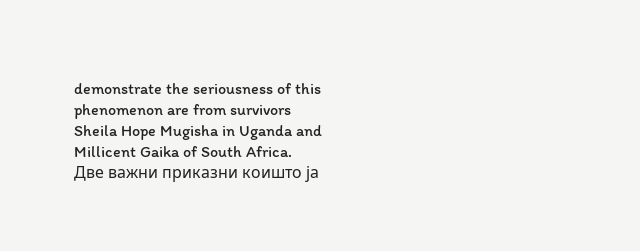demonstrate the seriousness of this phenomenon are from survivors Sheila Hope Mugisha in Uganda and Millicent Gaika of South Africa.
Две важни приказни коишто ја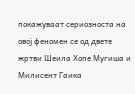покажуваат сериозноста на овој феномен се од двете жртви Шеила Хопе Мугиша и Милисент Гаика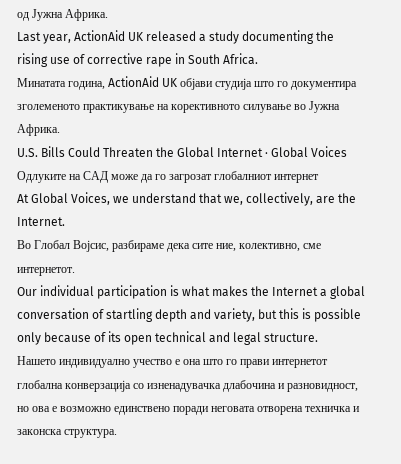од Јужна Африка.
Last year, ActionAid UK released a study documenting the rising use of corrective rape in South Africa.
Минатата година, ActionAid UK објави студија што го документира зголеменото практикување на корективното силување во Јужна Африка.
U.S. Bills Could Threaten the Global Internet · Global Voices
Одлуките на САД може да го загрозат глобалниот интернет
At Global Voices, we understand that we, collectively, are the Internet.
Во Глобал Војсис, разбираме дека сите ние, колективно, сме интернетот.
Our individual participation is what makes the Internet a global conversation of startling depth and variety, but this is possible only because of its open technical and legal structure.
Нашето индивидуално учество е она што го прави интернетот глобална конверзација со изненадувачка длабочина и разновидност, но ова е возможно единствено поради неговата отворена техничка и законска структура.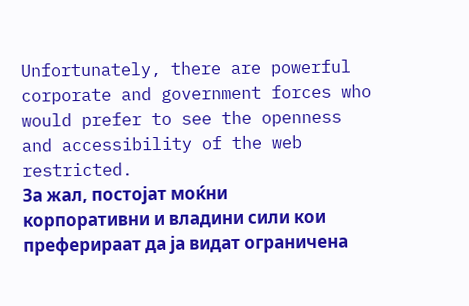Unfortunately, there are powerful corporate and government forces who would prefer to see the openness and accessibility of the web restricted.
За жал, постојат моќни корпоративни и владини сили кои преферираат да ја видат ограничена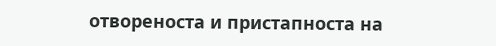отвореноста и пристапноста на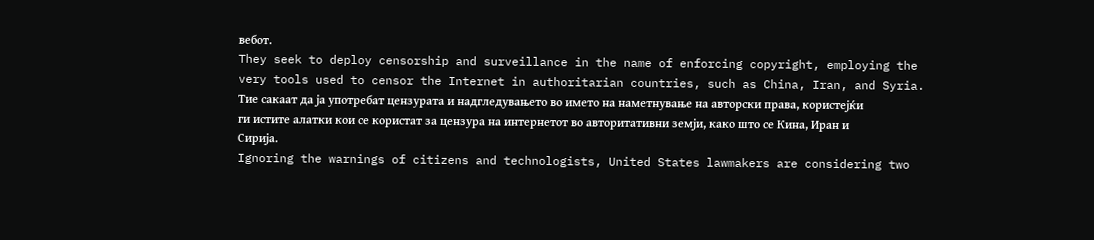вебот.
They seek to deploy censorship and surveillance in the name of enforcing copyright, employing the very tools used to censor the Internet in authoritarian countries, such as China, Iran, and Syria.
Тие сакаат да ја употребат цензурата и надгледувањето во името на наметнување на авторски права, користејќи ги истите алатки кои се користат за цензура на интернетот во авторитативни земји, како што се Кина, Иран и Сирија.
Ignoring the warnings of citizens and technologists, United States lawmakers are considering two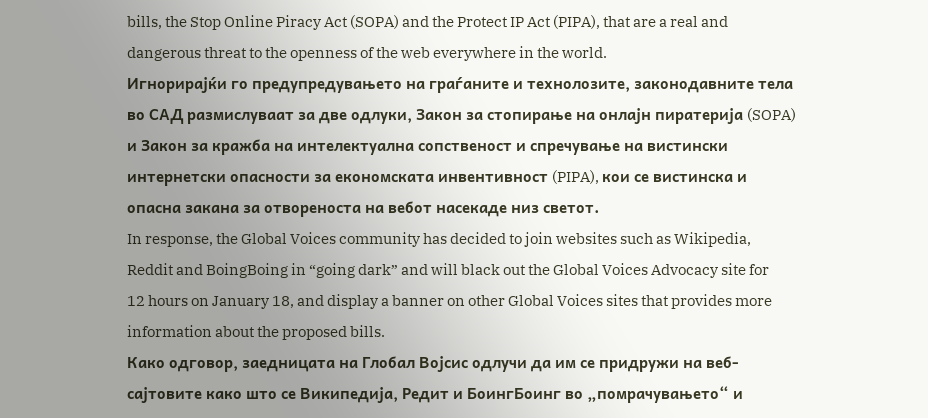bills, the Stop Online Piracy Act (SOPA) and the Protect IP Act (PIPA), that are a real and dangerous threat to the openness of the web everywhere in the world.
Игнорирајќи го предупредувањето на граѓаните и технолозите, законодавните тела во САД размислуваат за две одлуки, Закон за стопирање на онлајн пиратерија (SOPA) и Закон за кражба на интелектуална сопственост и спречување на вистински интернетски опасности за економската инвентивност (PIPA), кои се вистинска и опасна закана за отвореноста на вебот насекаде низ светот.
In response, the Global Voices community has decided to join websites such as Wikipedia, Reddit and BoingBoing in “going dark” and will black out the Global Voices Advocacy site for 12 hours on January 18, and display a banner on other Global Voices sites that provides more information about the proposed bills.
Како одговор, заедницата на Глобал Војсис одлучи да им се придружи на веб-сајтовите како што се Википедија, Редит и БоингБоинг во „помрачувањето“ и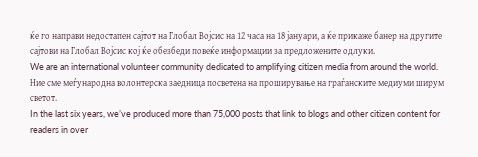ќе го направи недостапен сајтот на Глобал Војсис на 12 часа на 18 јануари, а ќе прикаже банер на другите сајтови на Глобал Војсис кој ќе обезбеди повеќе информации за предложените одлуки.
We are an international volunteer community dedicated to amplifying citizen media from around the world.
Ние сме меѓународна волонтерска заедница посветена на проширување на граѓанските медиуми ширум светот.
In the last six years, we’ve produced more than 75,000 posts that link to blogs and other citizen content for readers in over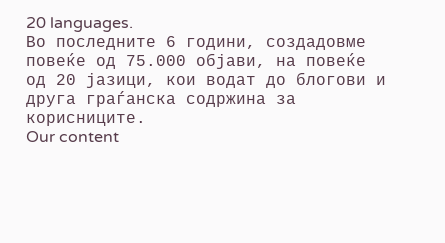20 languages.
Во последните 6 години, создадовме повеќе од 75.000 објави, на повеќе од 20 јазици, кои водат до блогови и друга граѓанска содржина за корисниците.
Our content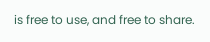is free to use, and free to share.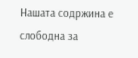Нашата содржина е слободна за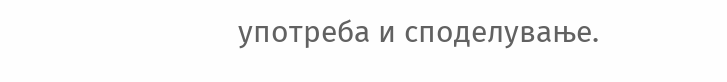употреба и споделување.